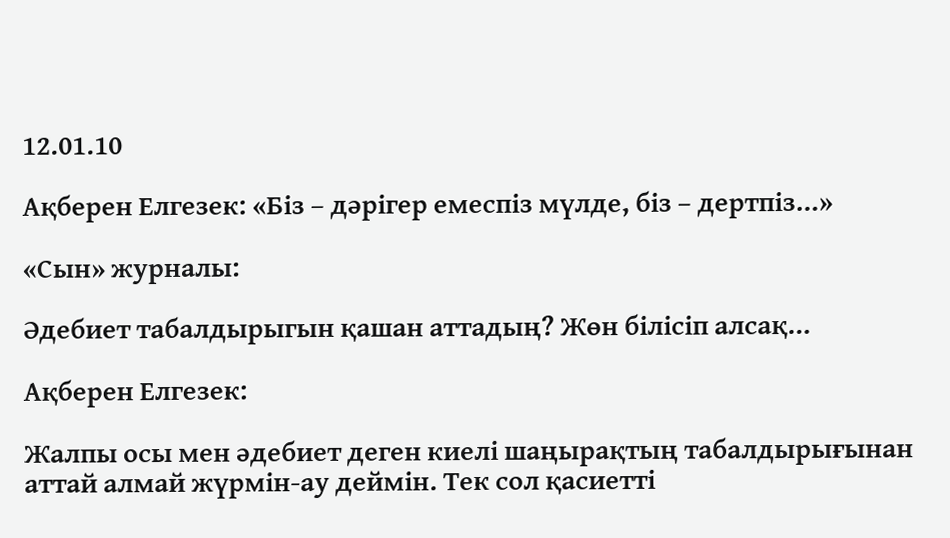12.01.10

Ақберен Елгезек: «Біз – дәрігер емеспіз мүлде, біз – дертпіз…»

«Сын» журналы:

Әдебиет табалдырыгын қашан аттадың? Жөн білісіп алсақ…

Ақберен Елгезек:

Жалпы осы мен әдебиет деген киелі шаңырақтың табалдырығынан аттай алмай жүрмін-ау деймін. Тек сол қасиетті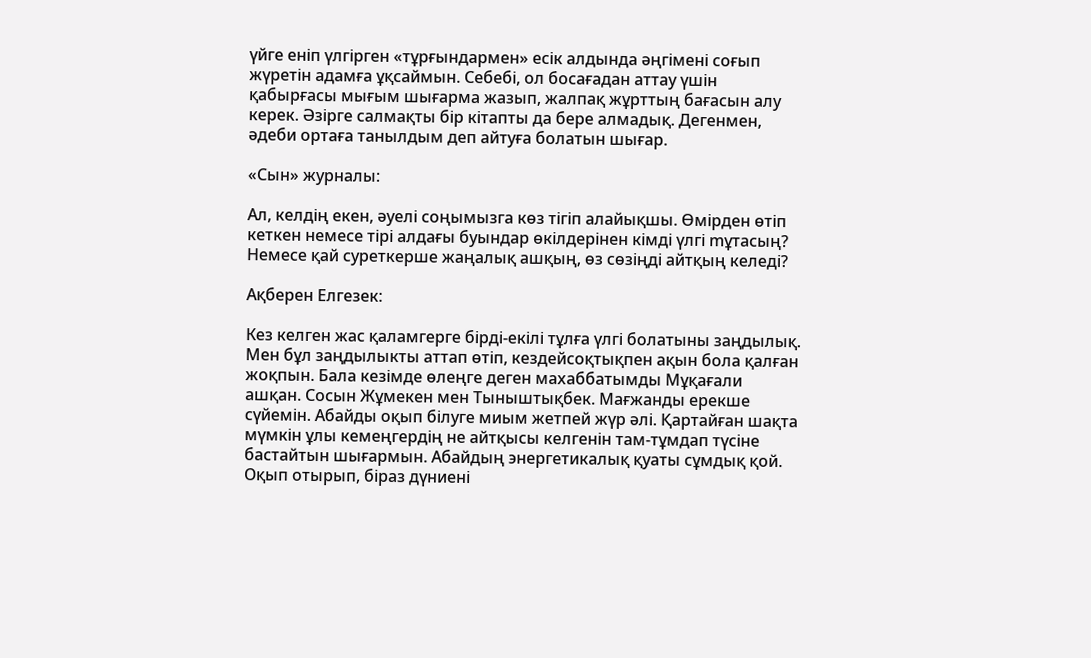үйге еніп үлгірген «тұрғындармен» есік алдында әңгімені соғып жүретін адамға ұқсаймын. Себебі, ол босағадан аттау үшін қабырғасы мығым шығарма жазып, жалпақ жұрттың бағасын алу керек. Әзірге салмақты бір кітапты да бере алмадық. Дегенмен, әдеби ортаға танылдым деп айтуға болатын шығар.

«Сын» журналы:

Ал, келдің екен, әуелі соңымызга көз тігіп алайықшы. Өмірден өтіп кеткен немесе тірі алдағы буындар өкілдерінен кімді үлгі mұтасың? Немесе қай суреткерше жаңалық ашқың, өз сөзіңді айтқың келеді?

Ақберен Елгезек:

Кез келген жас қаламгерге бірді-екілі тұлға үлгі болатыны заңдылық. Мен бұл заңдылыкты аттап өтіп, кездейсоқтықпен ақын бола қалған жоқпын. Бала кезімде өлеңге деген махаббатымды Мұқағали ашқан. Сосын Жұмекен мен Тыныштықбек. Мағжанды ерекше сүйемін. Абайды оқып білуге миым жетпей жүр әлі. Қартайған шақта мүмкін ұлы кемеңгердің не айтқысы келгенін там-тұмдап түсіне бастайтын шығармын. Абайдың энергетикалық қуаты сұмдық қой. Оқып отырып, біраз дүниені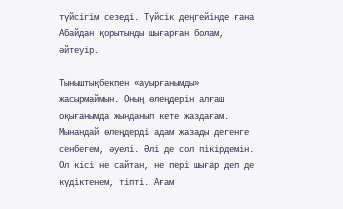түйсігім сезеді. Түйсік деңгейінде ғана Абайдан қорытынды шығарған болам, әйтеуір.

Тыныштықбекпен «ауырғанымды» жасырмаймын. Оның өлеңдерін алғаш оқығанымда жынданып кете жаздағам. Мынандай өлеңдерді адам жазады дегенге сенбегем, әуелі. Әлі де сол пікірдемін. Ол кісі не сайтан, не пері шығар деп де күдіктенем, тіпті. Ағам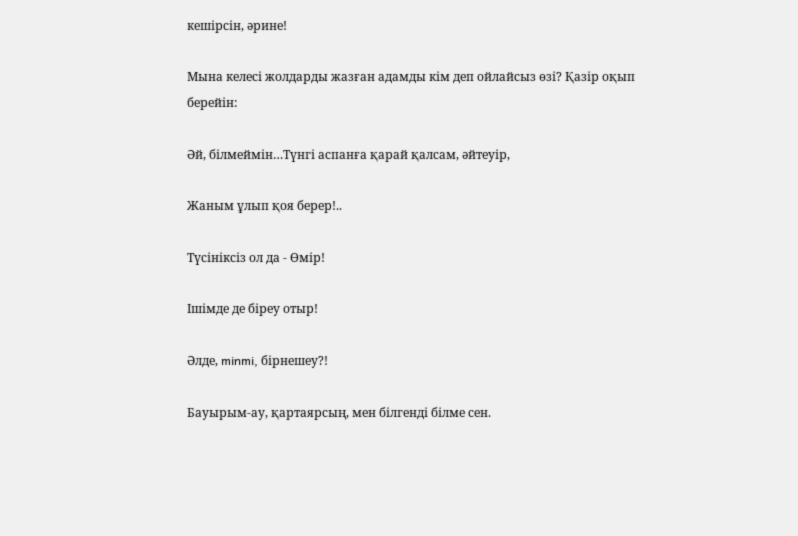кешірсін, әрине!

Мына келесі жолдарды жазған адамды кім деп ойлайсыз өзі? Қазір оқып берейін:

Әй, білмеймін…Түнгі аспанға қарай қалсам, әйтеуір,

Жаным ұлып қоя берер!..

Түсініксіз ол да - Өмір!

Ішімде де біреу отыр!

Әлде, minmi, бірнешеу?!

Бауырым-ау, қартаярсың, мен білгенді білме сен.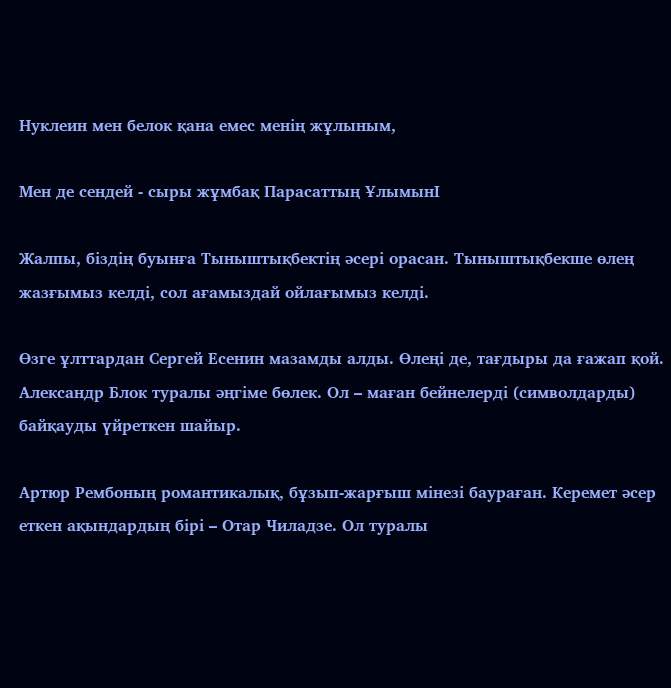Нуклеин мен белок қана емес менің жұлыным,

Мен де сендей - сыры жұмбақ Парасаттың ҰлымынІ

Жалпы, біздің буынға Тыныштықбектің әсері орасан. Тыныштықбекше өлең жазғымыз келді, сол ағамыздай ойлағымыз келді.

Өзге ұлттардан Сергей Есенин мазамды алды. Өлеңі де, тағдыры да ғажап қой. Александр Блок туралы әңгіме бөлек. Ол – маған бейнелерді (символдарды) байқауды үйреткен шайыр.

Артюр Рембоның романтикалық, бұзып-жарғыш мінезі баураған. Керемет әсер еткен ақындардың бірі – Отар Чиладзе. Ол туралы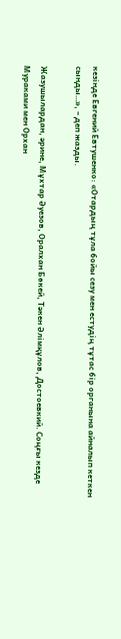кезінде Евгений Евтушенко: «Отардың тұла бойы сезу мен естудің тұтас бір органына айналып кеткен сынды…», – деп жазды.

Жазушылардан, әрине, Мұхтар Әуезов, Оралхан Бөкей, Тәкен Әлімқұлов, Достоевкий. Соңғы кезде Мураками мен Орхан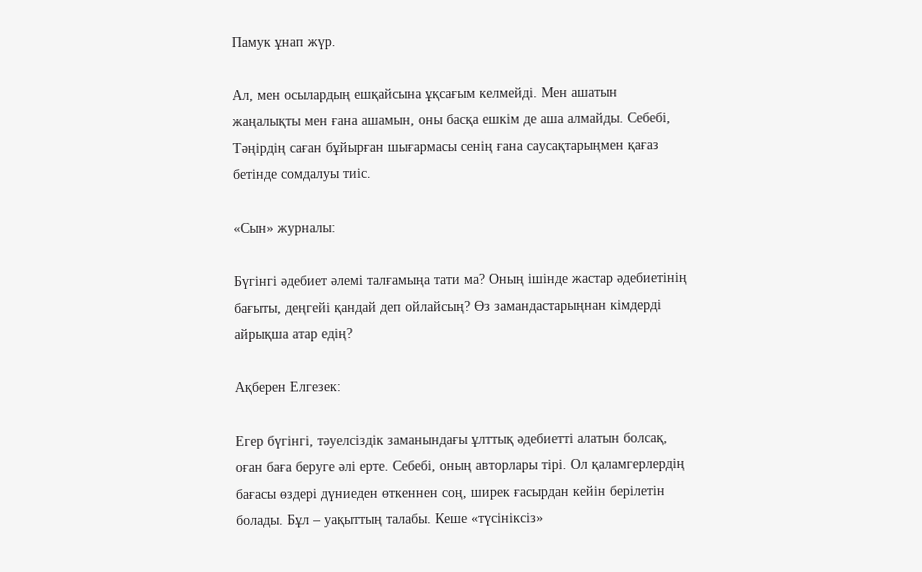Памук ұнап жүр.

Ал, мен осылардың ешқайсына ұқсағым келмейді. Мен ашатын жаңалықты мен ғана ашамын, оны басқа ешкім де аша алмайды. Себебі, Тәңірдің саған бұйырған шығармасы сенің ғана саусақтарыңмен қағаз бетінде сомдалуы тиіс.

«Сын» журналы:

Бүгінгі әдебиет әлемі талғамыңа тати ма? Оның ішінде жастар әдебиетінің бағыты, деңгейі қандай деп ойлайсың? Өз замандастарыңнан кімдерді айрықша атар едің?

Ақберен Елгезек:

Егер бүгінгі, тәуелсіздік заманындағы ұлттық әдебиетті алатын болсақ, оған баға беруге әлі ерте. Себебі, оның авторлары тірі. Ол қаламгерлердің бағасы өздері дүниеден өткеннен соң, ширек ғасырдан кейін берілетін болады. Бұл – уақыттың талабы. Кеше «түсініксіз»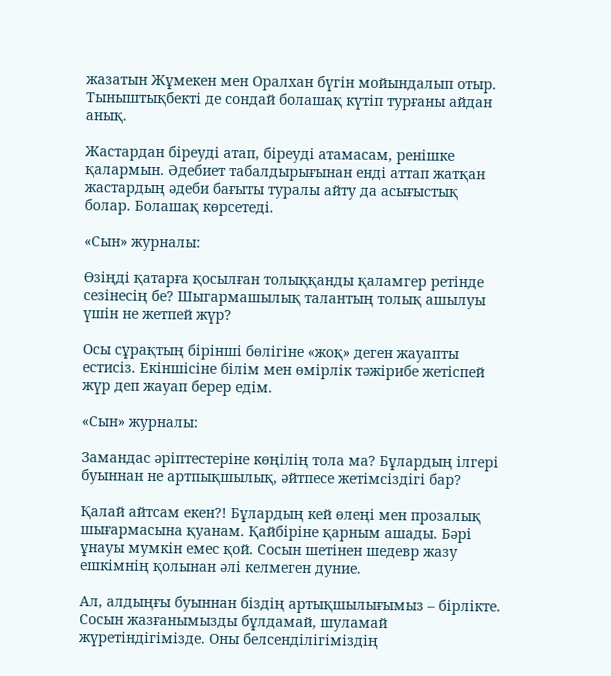жазатын Жұмекен мен Оралхан бүгін мойындалып отыр. Тыныштықбекті де сондай болашақ күтіп турғаны айдан анық.

Жастардан біреуді атап, біреуді атамасам, ренішке қалармын. Әдебиет табалдырығынан енді аттап жатқан жастардың әдеби бағыты туралы айту да асығыстық болар. Болашақ көрсетеді.

«Сын» журналы:

Өзіңді қатарға қосылған толыққанды қаламгер ретінде сезінесің бе? Шыгармашылық талантың толық ашылуы үшін не жетпей жүр?

Осы сұрақтың бірінші бөлігіне «жоқ» деген жауапты естисіз. Екіншісіне білім мен өмірлік тәжірибе жетіспей жүр деп жауап берер едім.

«Сын» журналы:

Замандас әріптестеріне көңілің тола ма? Бұлардың ілгері буыннан не артпықшылық, әйтпесе жетімсіздігі бар?

Қалай айтсам екен?! Бұлардың кей өлеңі мен прозалық шығармасына қуанам. Қайбіріне қарным ашады. Бәрі ұнауы мумкін емес қой. Сосын шетінен шедевр жазу ешкімнің қолынан әлі келмеген дуние.

Ал, алдыңғы буыннан біздің артықшылығымыз – бірлікте. Сосын жазғанымызды бұлдамай, шуламай жүретіндігімізде. Оны белсенділігіміздің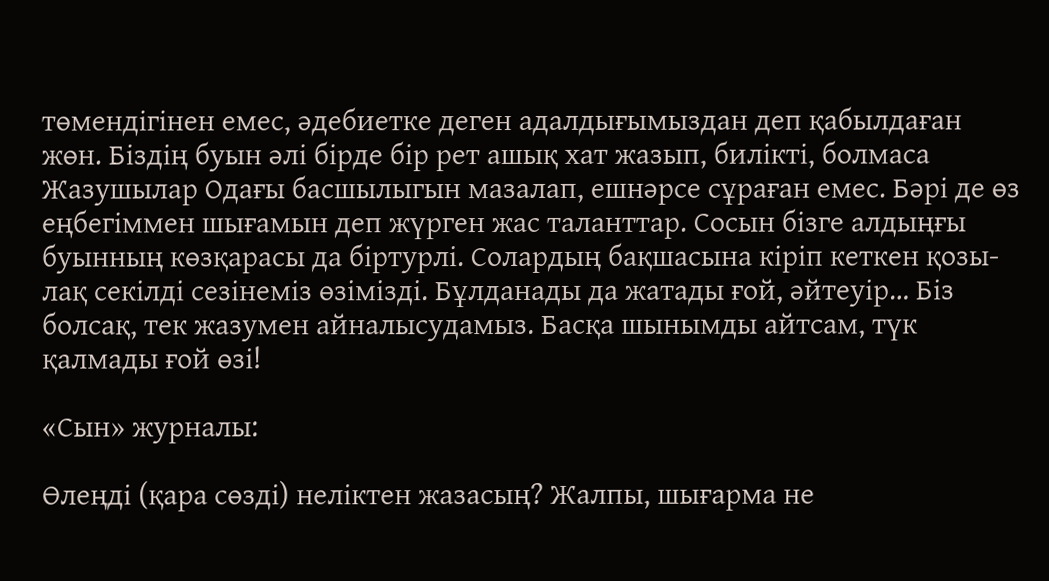төмендігінен емес, әдебиетке деген адалдығымыздан деп қабылдаған жөн. Біздің буын әлі бірде бір рет ашық хат жазып, билікті, болмаса Жазушылар Одағы басшылыгын мазалап, ешнәрсе сұраған емес. Бәрі де өз еңбегіммен шығамын деп жүрген жас таланттар. Сосын бізге алдыңғы буынның көзқарасы да біртурлі. Солардың бақшасына кіріп кеткен қозы-лақ секілді сезінеміз өзімізді. Бұлданады да жатады ғой, әйтеуір… Біз болсақ, тек жазумен айналысудамыз. Басқа шынымды айтсам, түк қалмады ғой өзі!

«Сын» журналы:

Өлеңді (қара сөзді) неліктен жазасың? Жалпы, шығарма не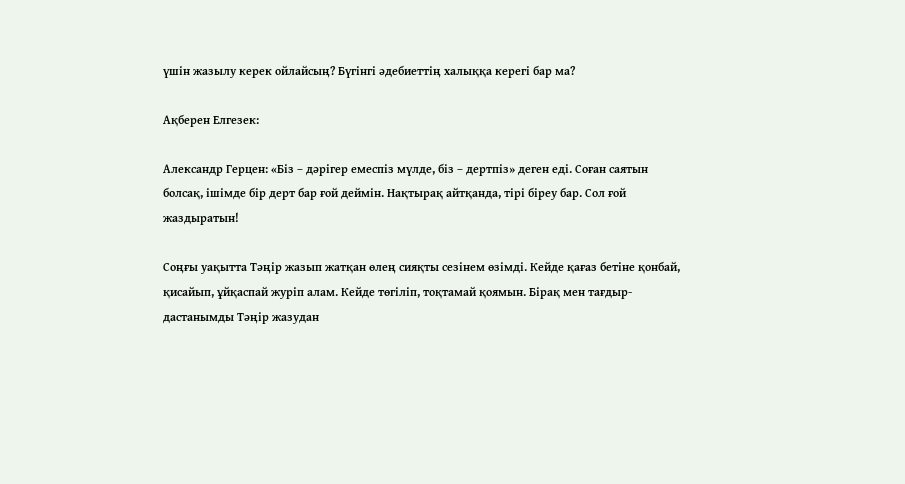үшін жазылу керек ойлайсың? Бүгінгі әдебиеттің халыққа керегі бар ма?

Ақберен Елгезек:

Александр Герцен: «Біз – дәрігер емеспіз мүлде, біз – дертпіз» деген еді. Соған саятын болсақ, ішімде бір дерт бар ғой деймін. Нақтырақ айтқанда, тірі біреу бар. Сол ғой жаздыратын!

Соңғы уақытта Тәңір жазып жатқан өлең сияқты сезінем өзімді. Кейде қағаз бетіне қонбай, қисайып, ұйқаспай журіп алам. Кейде төгіліп, тоқтамай қоямын. Бірақ мен тағдыр-дастанымды Тәңір жазудан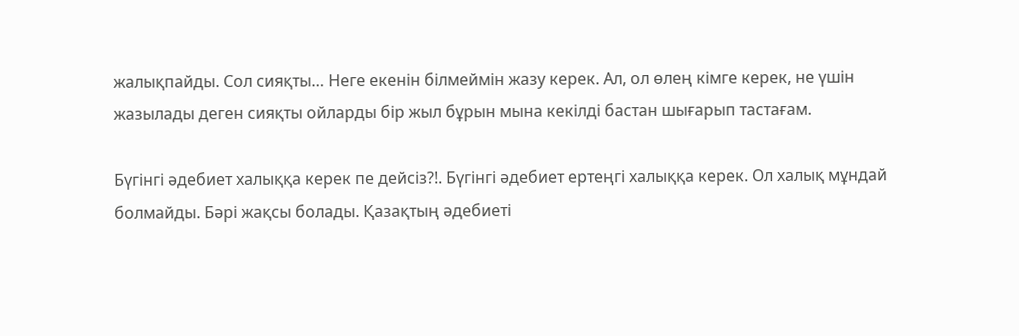жалықпайды. Сол сияқты… Неге екенін білмеймін жазу керек. Ал, ол өлең кімге керек, не үшін жазылады деген сияқты ойларды бір жыл бұрын мына кекілді бастан шығарып тастағам.

Бүгінгі әдебиет халыққа керек пе дейсіз?!. Бүгінгі әдебиет ертеңгі халыққа керек. Ол халық мұндай болмайды. Бәрі жақсы болады. Қазақтың әдебиеті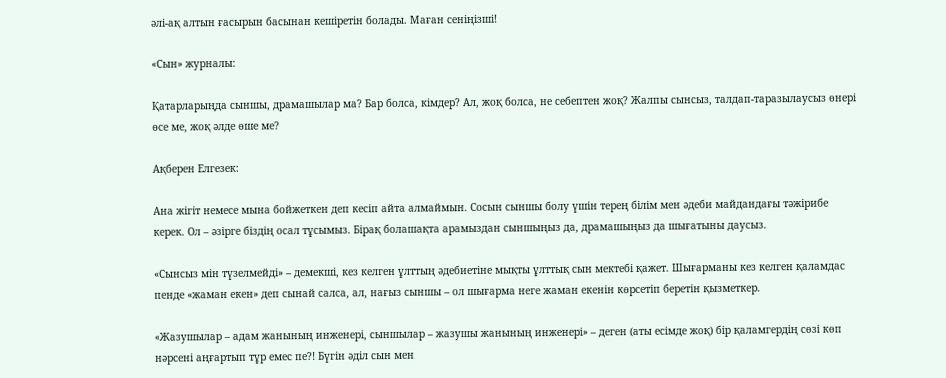әлі-ақ алтын ғасырын басынан кешіретін болады. Маған сеніңізші!

«Сын» журналы:

Қатарларыңда сыншы, драмашылар ма? Бар болса, кімдер? Ал, жоқ болса, не себептен жоқ? Жалпы сынсыз, талдап-таразылаусыз өнері өсе ме, жоқ әлде өше ме?

Ақберен Елгезек:

Ана жігіт немесе мына бойжеткен деп кесіп айта алмаймын. Сосын сыншы болу үшін терең білім мен әдеби майдандағы тәжірибе керек. Ол – әзірге біздің осал тұсымыз. Бірақ болашақта арамыздан сыншыңыз да, драмашыңыз да шығатыны даусыз.

«Сынсыз мін түзелмейді» – демекші, кез келген ұлттың әдебиетіне мықты ұлттық сын мектебі қажет. Шығарманы кез келген қаламдас пенде «жаман екен» деп сынай салса, ал, нағыз сыншы – ол шығарма неге жаман екенін көрсетіп беретін қызметкер.

«Жазушылар – адам жанының инженері, сыншылар – жазушы жанының инженері» – деген (аты есімде жоқ) бір қаламгердің сөзі көп нәрсені аңғартып тұр емес пе?! Бүгін әділ сын мен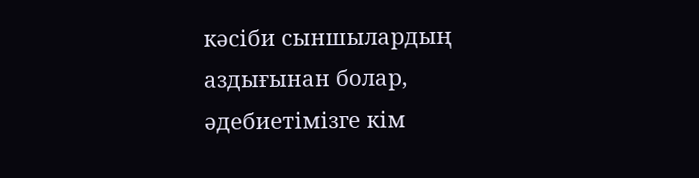кәсіби сыншылардың аздығынан болар, әдебиетімізге кім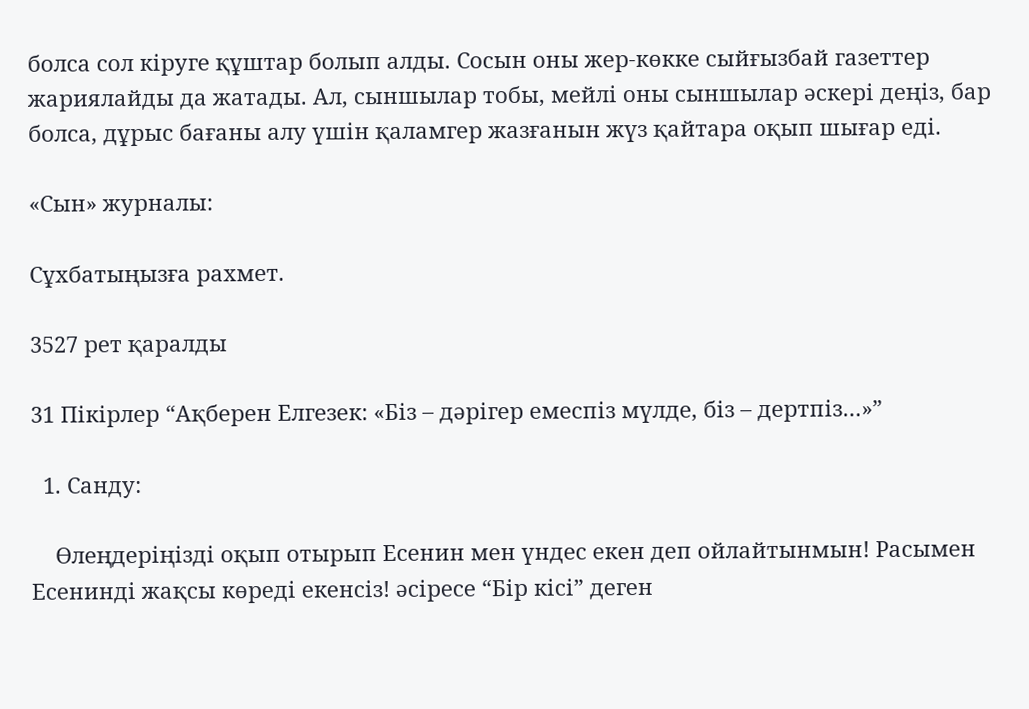болса сол кіруге құштар болып алды. Сосын оны жер-көкке сыйғызбай газеттер жариялайды да жатады. Ал, сыншылар тобы, мейлі оны сыншылар әскері деңіз, бар болса, дұрыс бағаны алу үшін қаламгер жазғанын жүз қайтара оқып шығар еді.

«Сын» журналы:

Сұхбатыңызға рахмет.

3527 рет қаралды

31 Пікірлер “Ақберен Елгезек: «Біз – дәрігер емеспіз мүлде, біз – дертпіз…»”

  1. Санду:

    Өлеңдеріңізді оқып отырып Есенин мен үндес екен деп ойлайтынмын! Расымен Есенинді жақсы көреді екенсіз! әсіресе “Бір кісі” деген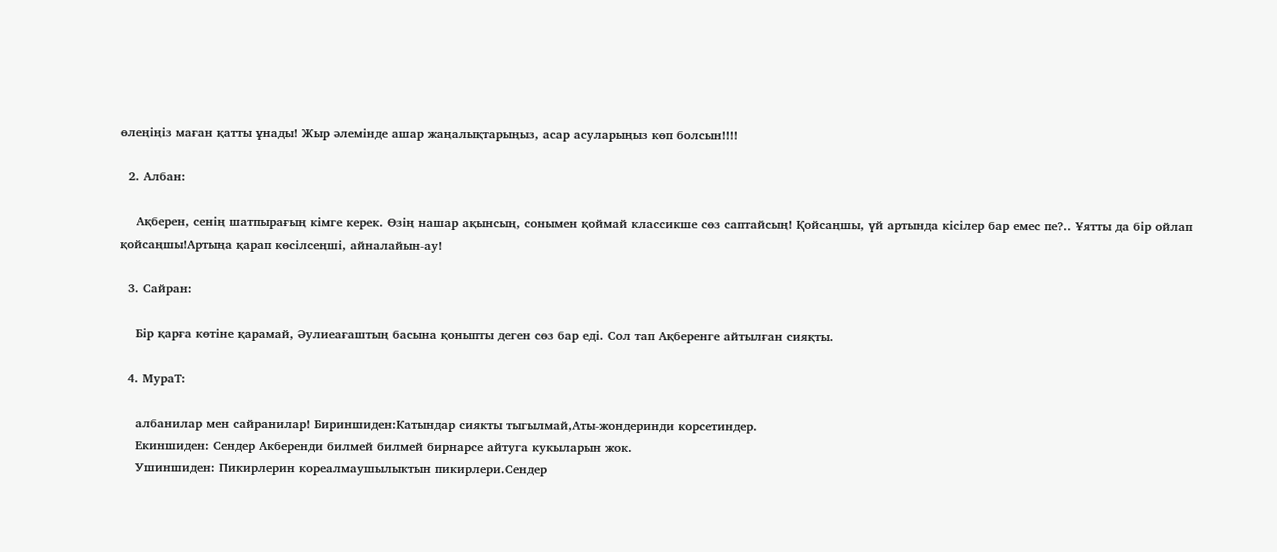өлеңіңіз маған қатты ұнады! Жыр әлемінде ашар жаңалықтарыңыз, асар асуларыңыз көп болсын!!!!

  2. Албан:

    Ақберен, сенің шатпырағың кімге керек. Өзің нашар ақынсың, сонымен қоймай классикше сөз саптайсың! Қойсаңшы, үй артында кісілер бар емес пе?.. Ұятты да бір ойлап қойсаңшы!Артыңа қарап көсілсеңші, айналайын-ау!

  3. Сайран:

    Бір қарға көтіне қарамай, Әулиеағаштың басына қоныпты деген сөз бар еді. Сол тап Ақберенге айтылған сияқты.

  4. МураТ:

    албанилар мен сайранилар! Бириншиден:Катындар сиякты тыгылмай,Аты-жондеринди корсетиндер.
    Екиншиден: Сендер Акберенди билмей билмей бирнарсе айтуга кукыларын жок.
    Ушиншиден: Пикирлерин кореалмаушылыктын пикирлери.Сендер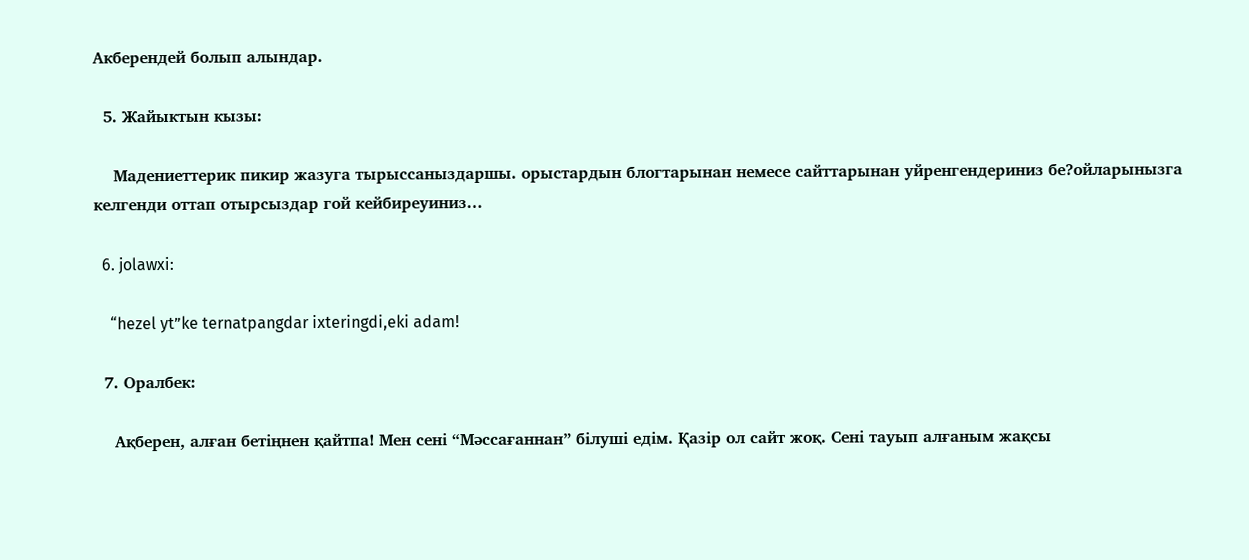Акберендей болып алындар.

  5. Жайыктын кызы:

    Мадениеттерик пикир жазуга тырыссаныздаршы. орыстардын блогтарынан немесе сайттарынан уйренгендериниз бе?ойларынызга келгенди оттап отырсыздар гой кейбиреуиниз…

  6. jolawxi:

    “hezel yt”ke ternatpangdar ixteringdi,eki adam!

  7. Оралбек:

    Ақберен, алған бетіңнен қайтпа! Мен сені “Мәссағаннан” білуші едім. Қазір ол сайт жоқ. Сені тауып алғаным жақсы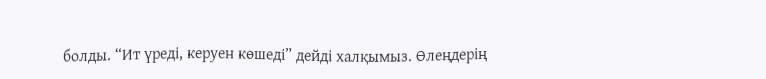болды. “Ит үреді, керуен көшеді” дейді халқымыз. Өлеңдерің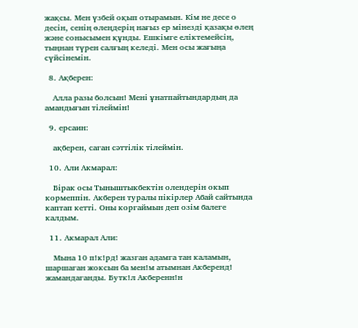жақсы. Мен үзбей оқып отырамын. Кім не десе о десін, сенің өлеңдерің нағыз ер мінезді қазақы өлең және сонысымен құнды. Ешкімге еліктемейсің, тыңнан түрен салғың келеді. Мен осы жағыңа сүйсінемін.

  8. Ақберен:

    Алла разы болсын! Мені ұнатпайтындардың да амандығын тілеймін!

  9. ерсаин:

    ақберен, саган сәттілік тілеймін.

  10. Али Акмарал:

    Бірак осы Тыныштыкбектін олендерін окып кормеппін. Акберен туралы пікірлер Абай сайтында каптап кетті. Оны коргаймын деп озім балеге калдым.

  11. Акмарал Али:

    Мына 10 п!к!рд! жазган адамга тан каламын, шаршаган жоксын ба мен!м атымнан Акберенд! жамандаганды. Бутк!л Акберенн!н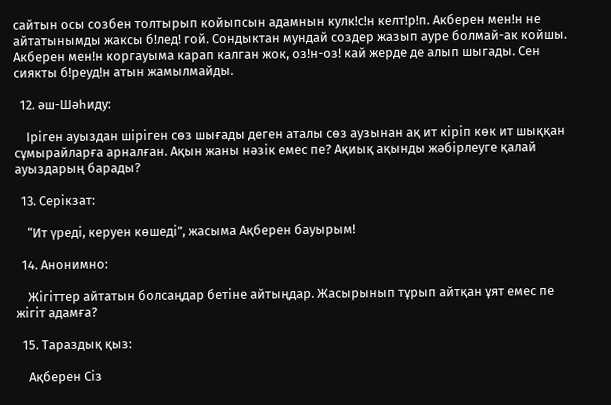сайтын осы созбен толтырып койыпсын адамнын кулк!с!н келт!р!п. Акберен мен!н не айтатынымды жаксы б!лед! гой. Сондыктан мундай создер жазып ауре болмай-ак койшы. Акберен мен!н коргауыма карап калган жок, оз!н-оз! кай жерде де алып шыгады. Сен сиякты б!реуд!н атын жамылмайды.

  12. әш-Шәһиду:

    Іріген ауыздан шіріген сөз шығады деген аталы сөз аузынан ақ ит кіріп көк ит шыққан сұмырайларға арналған. Ақын жаны нәзік емес пе? Ақиық ақынды жәбірлеуге қалай ауыздарың барады?

  13. Серікзат:

    “Ит үреді, керуен көшеді”, жасыма Ақберен бауырым!

  14. Анонимно:

    Жігіттер айтатын болсаңдар бетіне айтыңдар. Жасырынып тұрып айтқан ұят емес пе жігіт адамға?

  15. Тараздық қыз:

    Ақберен Сіз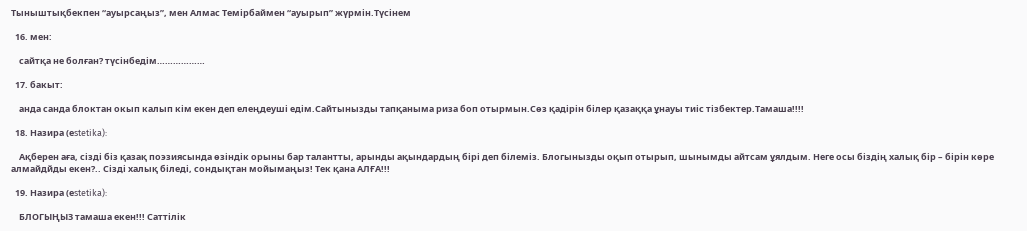Тыныштықбекпен “ауырсаңыз”, мен Алмас Темірбаймен “ауырып” жүрмін.Түсінем

  16. мен:

    сайтқа не болған? түсінбедім………………

  17. бакыт:

    анда санда блоктан окып калып кім екен деп елеңдеуші едім.Сайтынызды тапқаныма риза боп отырмын.Сөз қадірін білер қазаққа ұнауы тиіс тізбектер.Тамаша!!!!

  18. Назира (еstetika):

    Ақберен аға, сізді біз қазақ поэзиясында өзіндік орыны бар талантты, арынды ақындардың бірі деп білеміз. Блогынызды оқып отырып, шынымды айтсам ұялдым. Неге осы біздің халық бір – бірін көре алмайдйды екен?.. Сізді халық біледі, сондықтан мойымаңыз! Тек қана АЛҒА!!!

  19. Назира (еstetika):

    БЛОГЫҢЫЗ тамаша екен!!! Саттілік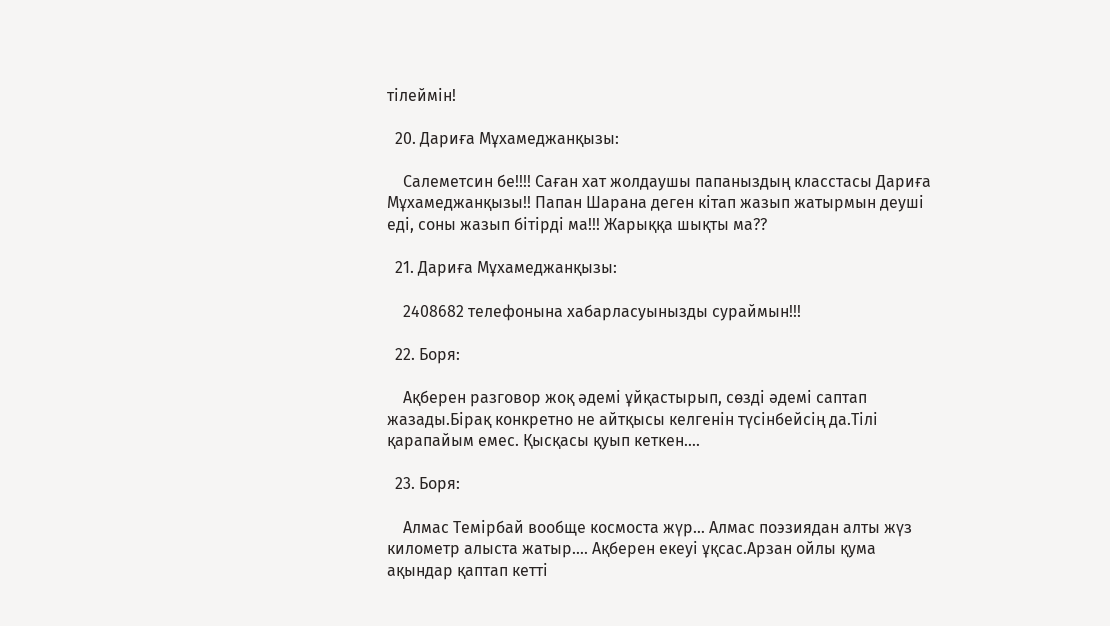тілеймін!

  20. Дариға Мұхамеджанқызы:

    Салеметсин бе!!!! Саған хат жолдаушы папаныздың класстасы Дариға Мұхамеджанқызы!! Папан Шарана деген кітап жазып жатырмын деуші еді, соны жазып бітірді ма!!! Жарыққа шықты ма??

  21. Дариға Мұхамеджанқызы:

    2408682 телефонына хабарласуынызды сураймын!!!

  22. Боря:

    Ақберен разговор жоқ әдемі ұйқастырып, сөзді әдемі саптап жазады.Бірақ конкретно не айтқысы келгенін түсінбейсің да.Тілі қарапайым емес. Қысқасы қуып кеткен….

  23. Боря:

    Алмас Темірбай вообще космоста жүр… Алмас поэзиядан алты жүз километр алыста жатыр…. Ақберен екеуі ұқсас.Арзан ойлы қума ақындар қаптап кетті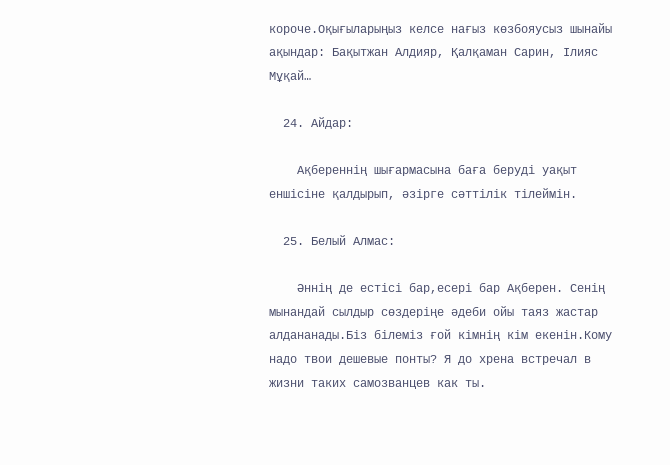короче.Оқығыларыңыз келсе нағыз көзбояусыз шынайы ақындар: Бақытжан Алдияр, Қалқаман Сарин, Ілияс Мұқай…

  24. Айдар:

    Ақбереннің шығармасына баға беруді уақыт еншісіне қалдырып, әзірге сәттілік тілеймін.

  25. Белый Алмас:

    Әннің де естісі бар,есері бар Ақберен. Сенің мынандай сылдыр сөздеріңе әдеби ойы таяз жастар алдананады.Біз білеміз ғой кімнің кім екенін.Кому надо твои дешевые понты? Я до хрена встречал в жизни таких самозванцев как ты.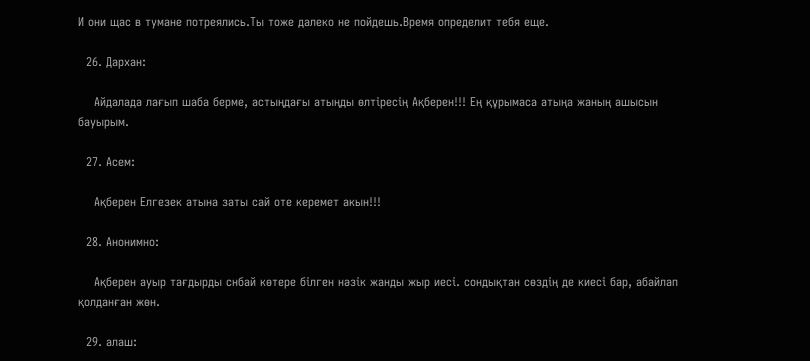И они щас в тумане потреялись.Ты тоже далеко не пойдешь.Время определит тебя еще.

  26. Дархан:

    Айдалада лағып шаба берме, астыңдағы атыңды өлтіресің Ақберен!!! Ең құрымаса атыңа жаның ашысын бауырым.

  27. Асем:

    Ақберен Елгезек атына заты сай оте керемет акын!!!

  28. Анонимно:

    Ақберен ауыр тағдырды снбай көтере білген нәзік жанды жыр иесі. сондықтан сөздің де киесі бар, абайлап қолданған жөн.

  29. алаш: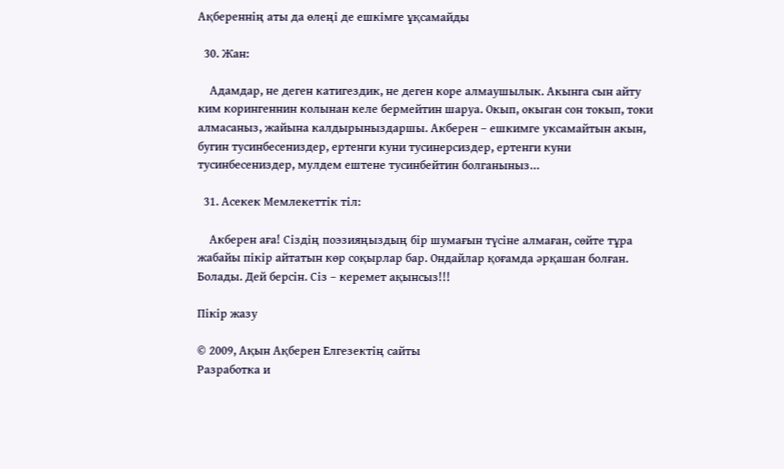Ақбереннің аты да өлеңі де ешкімге ұқсамайды

  30. Жан:

    Адамдар, не деген катигездик, не деген коре алмаушылык. Акынга сын айту ким корингеннин колынан келе бермейтин шаруа. Окып, окыган сон токып, токи алмасаныз, жайына калдырыныздаршы. Акберен – ешкимге уксамайтын акын, бугин тусинбесениздер, ертенги куни тусинерсиздер, ертенги куни тусинбесениздер, мулдем ештене тусинбейтин болганыныз…

  31. Асекек Мемлекеттік тіл:

    Акберен аға! Сіздің поэзияңыздың бір шумағын түсіне алмаған, сөйте тұра жабайы пікір айтатын көр соқырлар бар. Ондайлар қоғамда әрқашан болған. Болады. Дей берсін. Сіз – керемет ақынсыз!!!

Пікір жазу

© 2009, Ақын Ақберен Елгезектің сайты
Разработка и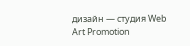дизайн — студия Web Art Promotion